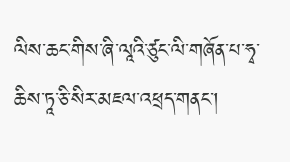ལིས་ཆང་གིས་ཞི་ལཱའི་ཙུང་ལི་གཞོན་པ་ཧྭ་ཆིས་ཏཱ་ཅི་སིར་མཇལ་འཕྲད་གནང་།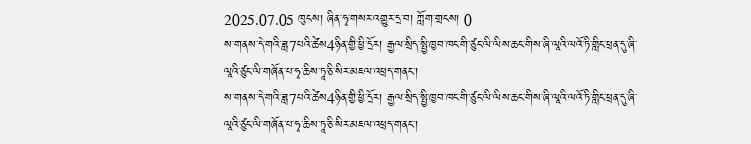2025.07.05 ཁུངས། ཞིན་ཧྭ་གསར་འགྱུར་དྲ་བ། ཀློག་གྲངས། 0
ས་གནས་དེ་གའི་ཟླ7པའི་ཚེས4ཉིན་གྱི་ཕྱི་དྲོར། རྒྱལ་སྲིད་སྤྱི་ཁྱབ་ཁང་གི་ཙུང་ལི་ལིས་ཆང་གིས་ཞི་ལཱའི་ལའོ་ཏི་གླིང་ཕྲན་དུ་ཞི་ལཱའི་ཙུང་ལི་གཞོན་པ་ཧྭ་ཆིས་ཏཱ་ཅི་སིར་མཇལ་འཕྲད་གནང་།
ས་གནས་དེ་གའི་ཟླ7པའི་ཚེས4ཉིན་གྱི་ཕྱི་དྲོར། རྒྱལ་སྲིད་སྤྱི་ཁྱབ་ཁང་གི་ཙུང་ལི་ལིས་ཆང་གིས་ཞི་ལཱའི་ལའོ་ཏི་གླིང་ཕྲན་དུ་ཞི་ལཱའི་ཙུང་ལི་གཞོན་པ་ཧྭ་ཆིས་ཏཱ་ཅི་སིར་མཇལ་འཕྲད་གནང་།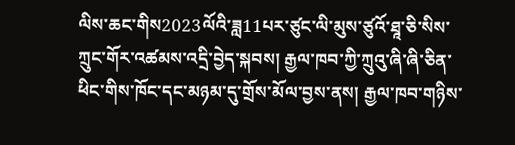ལིས་ཆང་གིས2023ལོའི་ཟླ11པར་ཙུང་ལི་མུས་ཙུའོ་ཐཱ་ཅི་སིས་ཀྲུང་གོར་འཚམས་འདྲི་བྱེད་སྐབས། རྒྱལ་ཁབ་ཀྱི་ཀྲུའུ་ཞི་ཞི་ཅིན་ཕིང་གིས་ཁོང་དང་མཉམ་དུ་གྲོས་མོལ་བྱས་ནས། རྒྱལ་ཁབ་གཉིས་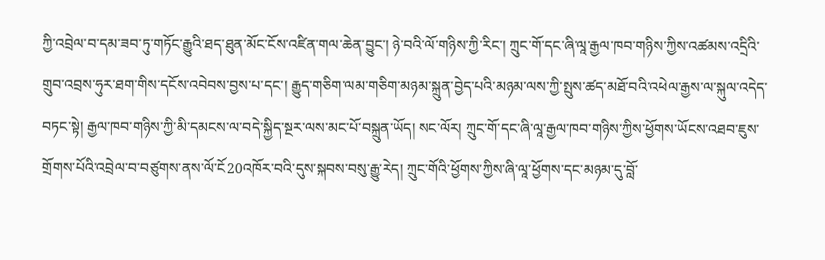ཀྱི་འབྲེལ་བ་དམ་ཟབ་ཏུ་གཏོང་རྒྱུའི་ཐད་ཐུན་མོང་ངོས་འཛིན་གལ་ཆེན་བྱུང་། ཉེ་བའི་ལོ་གཉིས་ཀྱི་རིང་། ཀྲུང་གོ་དང་ཞི་ལཱ་རྒྱལ་ཁབ་གཉིས་ཀྱིས་འཚམས་འདྲིའི་གྲུབ་འབྲས་ཧུར་ཐག་གིས་དངོས་འབེབས་བྱས་པ་དང་། རྒྱུད་གཅིག་ལམ་གཅིག་མཉམ་སྐྲུན་བྱེད་པའི་མཉམ་ལས་ཀྱི་སྤུས་ཚད་མཐོ་བའི་འཕེལ་རྒྱས་ལ་སྐུལ་འདེད་བཏང་སྟེ། རྒྱལ་ཁབ་གཉིས་ཀྱི་མི་དམངས་ལ་བདེ་སྐྱིད་སྔར་ལས་མང་པོ་བསྐྲུན་ཡོད། སང་ལོར། ཀྲུང་གོ་དང་ཞི་ལཱ་རྒྱལ་ཁབ་གཉིས་ཀྱིས་ཕྱོགས་ཡོངས་འཐབ་ཇུས་གྲོགས་པོའི་འབྲེལ་བ་བཙུགས་ནས་ལོ་ངོ20འཁོར་བའི་དུས་སྐབས་བསུ་རྒྱུ་རེད། ཀྲུང་གོའི་ཕྱོགས་ཀྱིས་ཞི་ལཱ་ཕྱོགས་དང་མཉམ་དུ་བློ་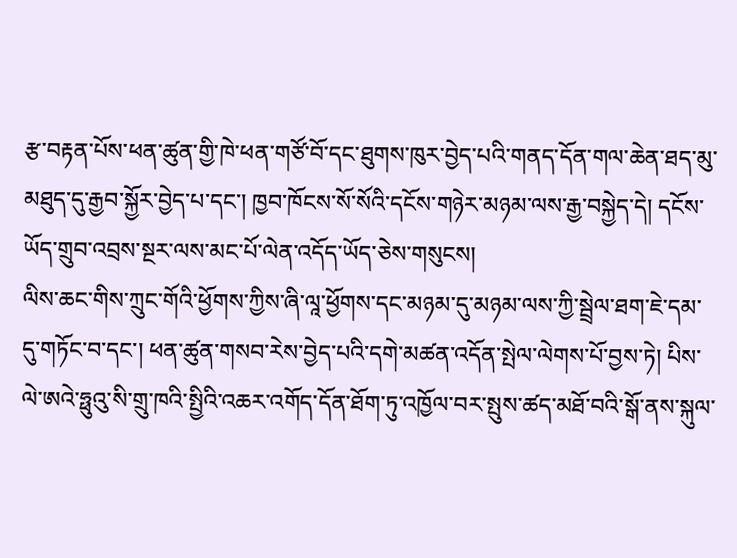རྩ་བརྟན་པོས་ཕན་ཚུན་གྱི་ཁེ་ཕན་གཙོ་བོ་དང་ཐུགས་ཁུར་བྱེད་པའི་གནད་དོན་གལ་ཆེན་ཐད་མུ་མཐུད་དུ་རྒྱབ་སྐྱོར་བྱེད་པ་དང་། ཁྱབ་ཁོངས་སོ་སོའི་དངོས་གཉེར་མཉམ་ལས་རྒྱ་བསྐྱེད་དེ། དངོས་ཡོད་གྲུབ་འབྲས་སྔར་ལས་མང་པོ་ལེན་འདོད་ཡོད་ཅེས་གསུངས།
ལིས་ཆང་གིས་ཀྲུང་གོའི་ཕྱོགས་ཀྱིས་ཞི་ལཱ་ཕྱོགས་དང་མཉམ་དུ་མཉམ་ལས་ཀྱི་སྦྲེལ་ཐག་ཇེ་དམ་དུ་གཏོང་བ་དང་། ཕན་ཚུན་གསབ་རེས་བྱེད་པའི་དགེ་མཚན་འདོན་སྤེལ་ལེགས་པོ་བྱས་ཏེ། པིས་ལེ་ཨའེ་ཧྥུའུ་སི་གྲུ་ཁའི་སྤྱིའི་འཆར་འགོད་དོན་ཐོག་ཏུ་འཁྱོལ་བར་སྤུས་ཚད་མཐོ་བའི་སྒོ་ནས་སྐུལ་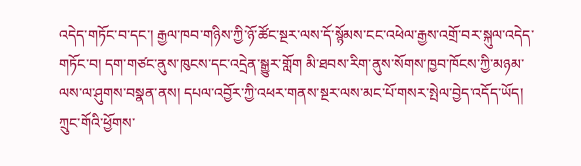འདེད་གཏོང་བ་དང་། རྒྱལ་ཁབ་གཉིས་ཀྱི་ཉོ་ཚོང་སྔར་ལས་དོ་སྙོམས་ངང་འཕེལ་རྒྱས་འགྲོ་བར་སྐུལ་འདེད་གཏོང་བ། དག་གཙང་ནུས་ཁུངས་དང་འདྲེན་སྒྱུར་གློག མི་ཐབས་རིག་ནུས་སོགས་ཁྱབ་ཁོངས་ཀྱི་མཉམ་ལས་ལ་ཤུགས་བསྣན་ནས། དཔལ་འབྱོར་ཀྱི་འཕར་གནས་སྔར་ལས་མང་པོ་གསར་སྤེལ་བྱེད་འདོད་ཡོད། ཀྲུང་གོའི་ཕྱོགས་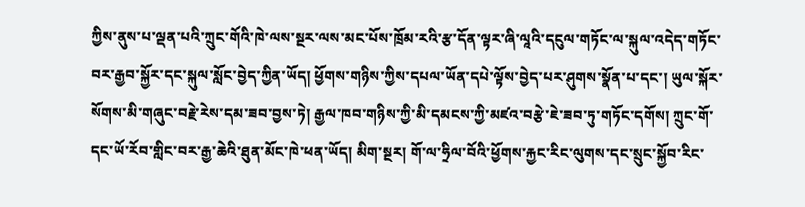ཀྱིས་ནུས་པ་ལྡན་པའི་ཀྲུང་གོའི་ཁེ་ལས་སྔར་ལས་མང་པོས་ཁྲོམ་རའི་རྩ་དོན་ལྟར་ཞི་ལཱའི་དངུལ་གཏོང་ལ་སྐུལ་འདེད་གཏོང་བར་རྒྱབ་སྐྱོར་དང་སྐུལ་སློང་བྱེད་ཀྱིན་ཡོད། ཕྱོགས་གཉིས་ཀྱིས་དཔལ་ཡོན་དཔེ་ལྟོས་བྱེད་པར་ཤུགས་སྣོན་པ་དང་། ཡུལ་སྐོར་སོགས་མི་གཞུང་བརྗེ་རེས་དམ་ཟབ་བྱས་ཏེ། རྒྱལ་ཁབ་གཉིས་ཀྱི་མི་དམངས་ཀྱི་མཛའ་བརྩེ་ཇེ་ཟབ་ཏུ་གཏོང་དགོས། ཀྲུང་གོ་དང་ཡོ་རོབ་གླིང་བར་རྒྱ་ཆེའི་ཐུན་མོང་ཁེ་ཕན་ཡོད། མིག་སྔར། གོ་ལ་ཧྲིལ་བོའི་ཕྱོགས་རྐྱང་རིང་ལུགས་དང་སྲུང་སྐྱོབ་རིང་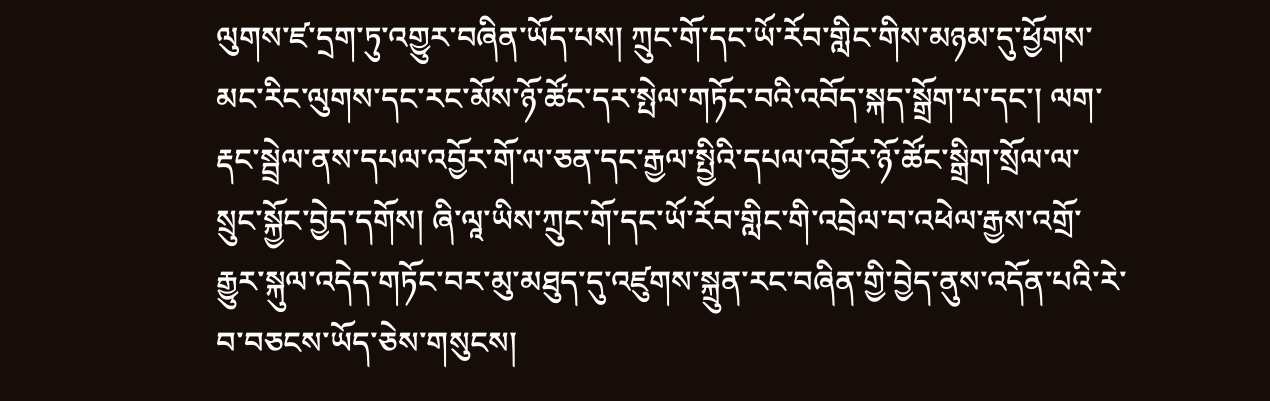ལུགས་ཛ་དྲག་ཏུ་འགྱུར་བཞིན་ཡོད་པས། ཀྲུང་གོ་དང་ཡོ་རོབ་གླིང་གིས་མཉམ་དུ་ཕྱོགས་མང་རིང་ལུགས་དང་རང་མོས་ཉོ་ཚོང་དར་སྤེལ་གཏོང་བའི་འབོད་སྐད་སྒྲོག་པ་དང་། ལག་རྡང་སྦྲེལ་ནས་དཔལ་འབྱོར་གོ་ལ་ཅན་དང་རྒྱལ་སྤྱིའི་དཔལ་འབྱོར་ཉོ་ཚོང་སྒྲིག་སྲོལ་ལ་སྲུང་སྐྱོང་བྱེད་དགོས། ཞི་ལཱ་ཡིས་ཀྲུང་གོ་དང་ཡོ་རོབ་གླིང་གི་འབྲེལ་བ་འཕེལ་རྒྱས་འགྲོ་རྒྱུར་སྐུལ་འདེད་གཏོང་བར་མུ་མཐུད་དུ་འཛུགས་སྐྲུན་རང་བཞིན་གྱི་བྱེད་ནུས་འདོན་པའི་རེ་བ་བཅངས་ཡོད་ཅེས་གསུངས།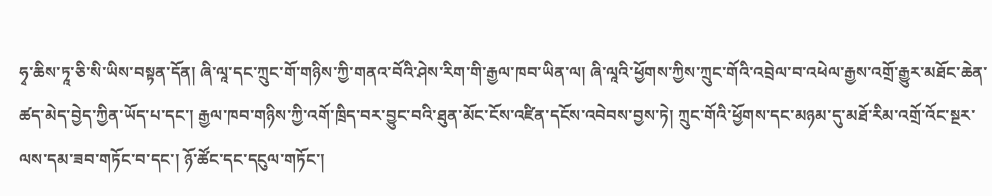ཧྭ་ཆིས་ཏཱ་ཅི་སི་ཡིས་བསྟན་དོན། ཞི་ལཱ་དང་ཀྲུང་གོ་གཉིས་ཀྱི་གནའ་བོའི་ཤེས་རིག་གི་རྒྱལ་ཁབ་ཡིན་ལ། ཞི་ལཱའི་ཕྱོགས་ཀྱིས་ཀྲུང་གོའི་འབྲེལ་བ་འཕེལ་རྒྱས་འགྲོ་རྒྱུར་མཐོང་ཆེན་ཚད་མེད་བྱེད་ཀྱིན་ཡོད་པ་དང་། རྒྱལ་ཁབ་གཉིས་ཀྱི་འགོ་ཁྲིད་བར་བྱུང་བའི་ཐུན་མོང་ངོས་འཛིན་དངོས་འབེབས་བྱས་ཏེ། ཀྲུང་གོའི་ཕྱོགས་དང་མཉམ་དུ་མཐོ་རིམ་འགྲོ་འོང་སྔར་ལས་དམ་ཟབ་གཏོང་བ་དང་། ཉོ་ཚོང་དང་དངུལ་གཏོང་།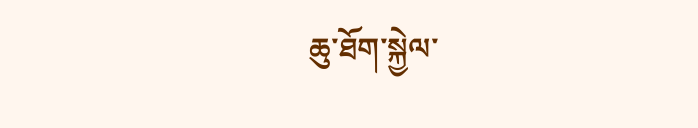ཆུ་ཐོག་སྐྱེལ་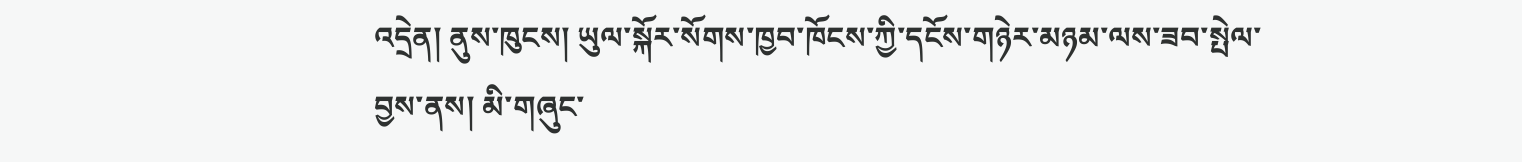འདྲེན། ནུས་ཁུངས། ཡུལ་སྐོར་སོགས་ཁྱབ་ཁོངས་ཀྱི་དངོས་གཉེར་མཉམ་ལས་ཟབ་སྤེལ་བྱས་ནས། མི་གཞུང་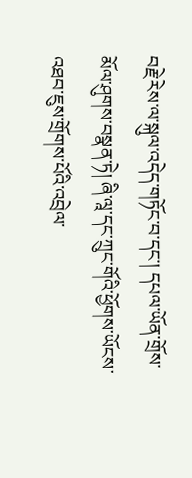བརྗེ་རེས་ལ་སྐུལ་འདེད་གཏོང་བ་དང་། དཔལ་ཡོན་གྲོས་མོལ་ཤུགས་བསྣན་ཏེ། ཞི་ལཱ་དང་ཀྲུང་གོའི་ཕྱོགས་ཡོངས་འཐབ་ཇུས་གྲོགས་པོའི་འབྲེལ་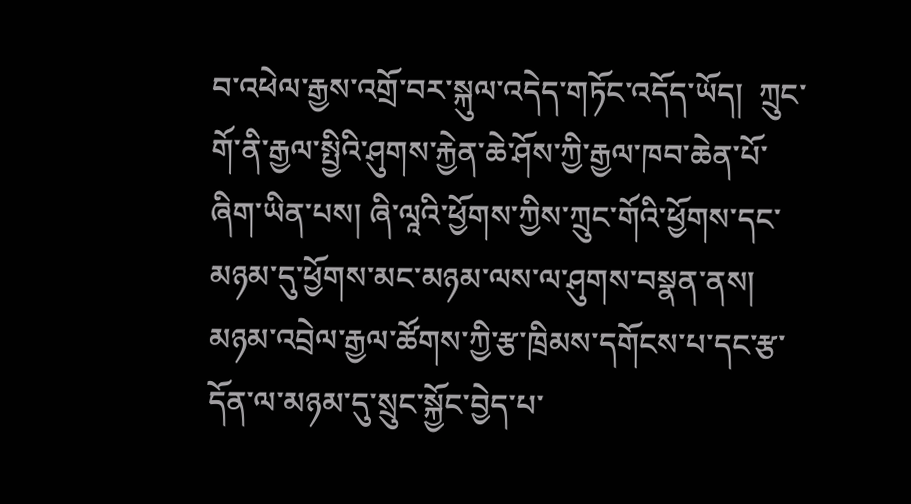བ་འཕེལ་རྒྱས་འགྲོ་བར་སྐུལ་འདེད་གཏོང་འདོད་ཡོད།  ཀྲུང་གོ་ནི་རྒྱལ་སྤྱིའི་ཤུགས་རྐྱེན་ཆེ་ཤོས་ཀྱི་རྒྱལ་ཁབ་ཆེན་པོ་ཞིག་ཡིན་པས། ཞི་ལཱའི་ཕྱོགས་ཀྱིས་ཀྲུང་གོའི་ཕྱོགས་དང་མཉམ་དུ་ཕྱོགས་མང་མཉམ་ལས་ལ་ཤུགས་བསྣན་ནས། མཉམ་འབྲེལ་རྒྱལ་ཚོགས་ཀྱི་རྩ་ཁྲིམས་དགོངས་པ་དང་རྩ་དོན་ལ་མཉམ་དུ་སྲུང་སྐྱོང་བྱེད་པ་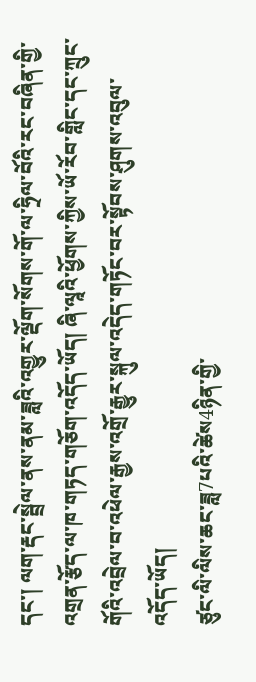དང་། ལག་རྡང་སྦྲེལ་ནས་ནམ་ཟླའི་འགྱུར་ལྡོག་སོགས་གོ་ལ་ཧྲིལ་བོའི་རང་བཞིན་གྱི་འགྲན་རྩོད་ལ་ཁ་གཏད་གཅོག་འདོད་ཡོད། ཞི་ལཱའི་ཕྱོགས་ཀྱིས་ཡོ་རོབ་གླིང་དང་ཀྲུང་གོའི་འབྲེལ་བ་འཕེལ་རྒྱས་འགྲོ་རྒྱུར་སྐུལ་འདེད་གཏོང་བར་སྟོབས་ཤུགས་འབུལ་འདོད་ཡོད།
ཙུང་ལི་ལིས་ཆང་ཟླ7པའི་ཚེས4ཉིན་གྱི་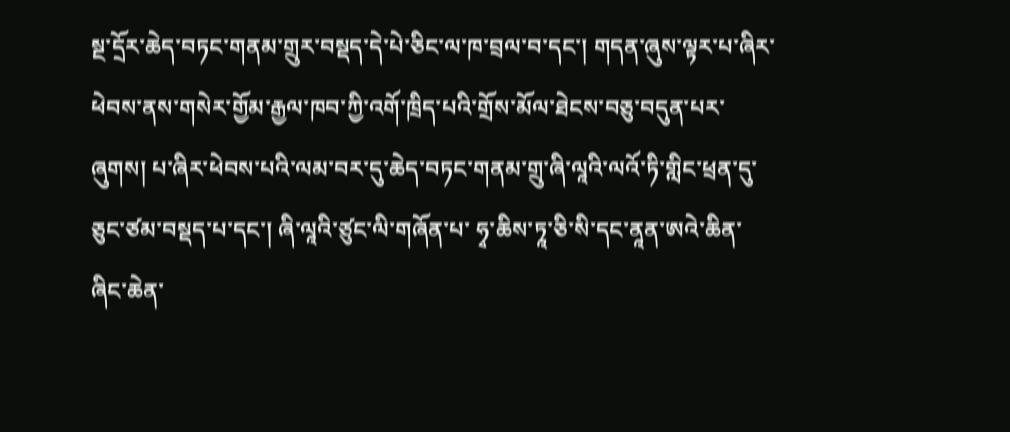སྔ་དྲོར་ཆེད་བཏང་གནམ་གྲུར་བསྡད་དེ་པེ་ཅིང་ལ་ཁ་བྲལ་བ་དང་། གདན་ཞུས་ལྟར་པ་ཞིར་ཕེབས་ནས་གསེར་གྱོམ་རྒྱལ་ཁབ་ཀྱི་འགོ་ཁྲིད་པའི་གྲོས་མོལ་ཐེངས་བཅུ་བདུན་པར་ཞུགས། པ་ཞིར་ཕེབས་པའི་ལམ་བར་དུ་ཆེད་བཏང་གནམ་གྲུ་ཞི་ལཱའི་ལའོ་ཏི་གླིང་ཕྲན་དུ་ཅུང་ཙམ་བསྡད་པ་དང་། ཞི་ལཱའི་ཙུང་ལི་གཞོན་པ་ ཧྭ་ཆིས་ཏཱ་ཅི་སི་དང་ནཱན་ཨའེ་ཆིན་ཞིང་ཆེན་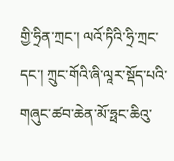གྱི་ཧྲིན་ཀྲང་། ལའོ་ཏིའི་ཧྲི་ཀྲང་དང་། ཀྲུང་གོའི་ཞི་ལཱར་སྡོད་པའི་གཞུང་ཚབ་ཆེན་མོ་ཧྥང་ཆིའུ་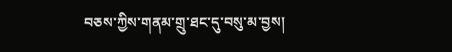བཅས་ཀྱིས་གནམ་གྲུ་ཐང་དུ་བསུ་མ་བྱས།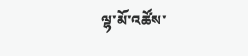ལྷ་མོ་འཚོས་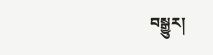བསྒྱུར།